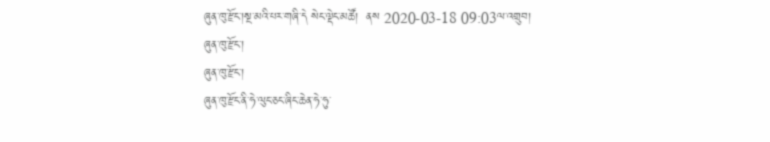ཞུན་ཁུ་རྫོང་།སྔ་མའི་པར་གཞི་དེ སེང་ལྡེང་མཚོ།  ནས 2020-03-18 09:03ལ་འགྲུབ།
ཞུན་ཁུ་རྫོང་།
ཞུན་ཁུ་རྫོང་།
ཞུན་ཁུ་རྫོང་ནི་ཧེ་ལུང་ཅང་ཞིང་ཆེན་ཧེ་ཧུ་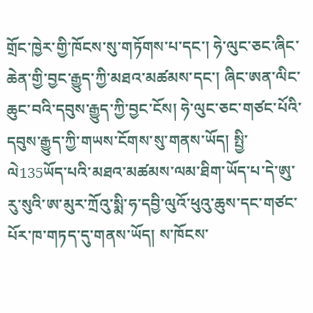གྲོང་ཁྱེར་གྱི་ཁོངས་སུ་གཏོགས་པ་དང་། ཧེ་ལུང་ཅང་ཞིང་ཆེན་གྱི་བྱང་རྒྱུད་ཀྱི་མཐའ་མཚམས་དང་། ཞིང་ཨན་ལིང་ཆུང་བའི་དབུས་རྒྱུད་ཀྱི་བྱང་ངོས། ཧེ་ལུང་ཅང་གཙང་པོའི་དབུས་རྒྱུད་ཀྱི་གཡས་ངོགས་སུ་གནས་ཡོད། སྤྱི་ལེ135ཡོད་པའི་མཐའ་མཚམས་ལམ་ཐིག་ཡོད་པ་དེ་ཨུ་རུ་སུའི་ཨ་མུར་ཀྲོའུ་སྨི་ཧ་དབྱི་ལུའོ་ཕུའུ་ཆུས་དང་གཙང་པོར་ཁ་གཏད་དུ་གནས་ཡོད། ས་ཁོངས་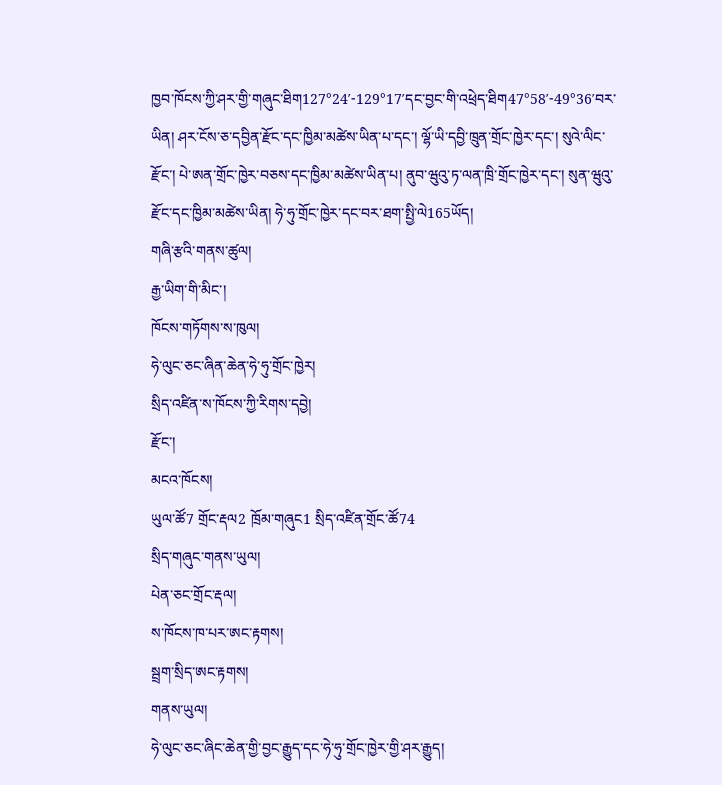ཁྱབ་ཁོངས་ཀྱི་ཤར་གྱི་གཞུང་ཐིག127°24′-129°17′དང་བྱང་གི་འཕྲེད་ཐིག47°58′-49°36′བར་ཡིན། ཤར་ངོས་ཅ་དབྱིན་རྫོང་དང་ཁྱིམ་མཚེས་ཡིན་པ་དང་། ལྷོ་ཡི་དབྱི་ཁྲུན་གྲོང་ཁྱེར་དང་། སུའེ་ལིང་རྫོང་། པེ་ཨན་གྲོང་ཁྱེར་བཅས་དང་ཁྱིམ་མཚེས་ཡིན་པ། ནུབ་ཝུའུ་ཏ་ལན་ཁྲི་གྲོང་ཁྱེར་དང་། སུན་ཝུའུ་རྫོང་དང་ཁྱིམ་མཚེས་ཡིན། ཧེ་ཧུ་གྲོང་ཁྱེར་དང་བར་ཐག་སྤྱི་ལེ165ཡོད།
གཞི་རྩའི་གནས་ཚུལ།
རྒྱ་ཡིག་གི་མིང་།
ཁོངས་གཏོགས་ས་ཁུལ།
ཧེ་ལུང་ཅང་ཞིན་ཆེན་ཧེ་ཧུ་གྲོང་ཁྱེར།
སྲིད་འཛིན་ས་ཁོངས་ཀྱི་རིགས་དབྱེ།
རྫོང་།
མངའ་ཁོངས།
ཡུལ་ཚོ7 གྲོང་རྡལ2 ཁྲོམ་གཞུང1 སྲིད་འཛིན་གྲོང་ཚོ74
སྲིད་གཞུང་གནས་ཡུལ།
པེན་ཅང་གྲོང་རྡལ།
ས་ཁོངས་ཁ་པར་ཨང་རྟགས།
སྦྲག་སྲིད་ཨང་རྟགས།
གནས་ཡུལ།
ཧེ་ལུང་ཅང་ཞིང་ཆེན་གྱི་བྱང་རྒྱུད་དང་ཧེ་ཧུ་གྲོང་ཁྱེར་གྱི་ཤར་རྒྱུད།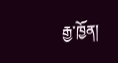རྒྱ་ཁྱོན།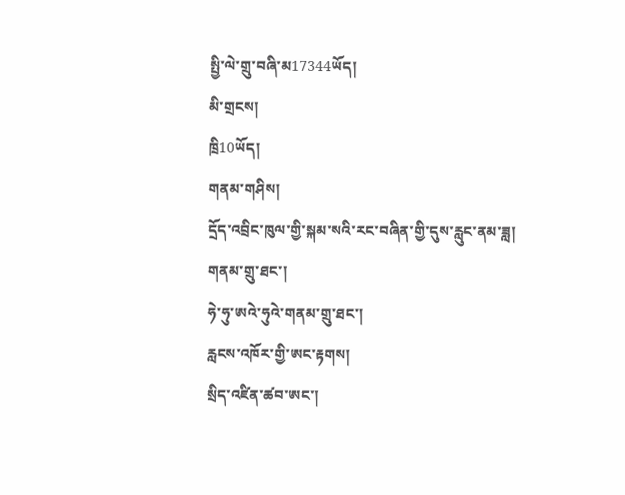སྤྱི་ལེ་གྲུ་བཞི་མ17344ཡོད།
མི་གྲངས།
ཁྲི10ཡོད།
གནམ་གཤིས།
དྲོད་འབྲིང་ཁུལ་གྱི་སྐམ་སའི་རང་བཞིན་གྱི་དུས་རླུང་ནམ་ཟླ།
གནམ་གྲུ་ཐང་།
ཧེ་ཧུ་ཨའེ་ཧུའེ་གནམ་གྲུ་ཐང་།
རླངས་འཁོར་གྱི་ཨང་རྟགས།
སྲིད་འཛིན་ཚབ་ཨང་།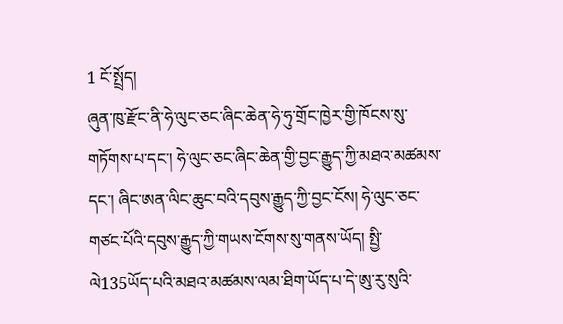1 ངོ་སྤྲོད།
ཞུན་ཁུ་རྫོང་ནི་ཧེ་ལུང་ཅང་ཞིང་ཆེན་ཧེ་ཧུ་གྲོང་ཁྱེར་གྱི་ཁོངས་སུ་གཏོགས་པ་དང་། ཧེ་ལུང་ཅང་ཞིང་ཆེན་གྱི་བྱང་རྒྱུད་ཀྱི་མཐའ་མཚམས་དང་། ཞིང་ཨན་ལིང་ཆུང་བའི་དབུས་རྒྱུད་ཀྱི་བྱང་ངོས། ཧེ་ལུང་ཅང་གཙང་པོའི་དབུས་རྒྱུད་ཀྱི་གཡས་ངོགས་སུ་གནས་ཡོད། སྤྱི་ལེ135ཡོད་པའི་མཐའ་མཚམས་ལམ་ཐིག་ཡོད་པ་དེ་ཨུ་རུ་སུའི་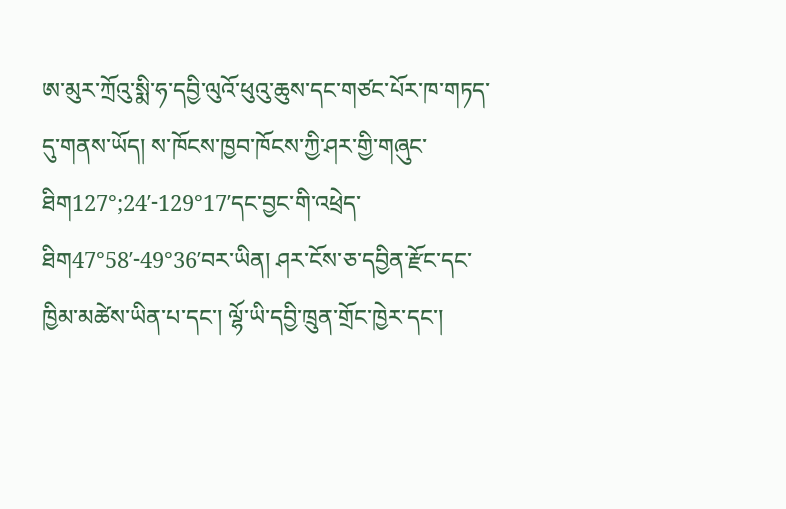ཨ་མུར་ཀྲོའུ་སྨི་ཧ་དབྱི་ལུའོ་ཕུའུ་ཆུས་དང་གཙང་པོར་ཁ་གཏད་དུ་གནས་ཡོད། ས་ཁོངས་ཁྱབ་ཁོངས་ཀྱི་ཤར་གྱི་གཞུང་ཐིག127°;24′-129°17′དང་བྱང་གི་འཕྲེད་ཐིག47°58′-49°36′བར་ཡིན། ཤར་ངོས་ཅ་དབྱིན་རྫོང་དང་ཁྱིམ་མཚེས་ཡིན་པ་དང་། ལྷོ་ཡི་དབྱི་ཁྲུན་གྲོང་ཁྱེར་དང་།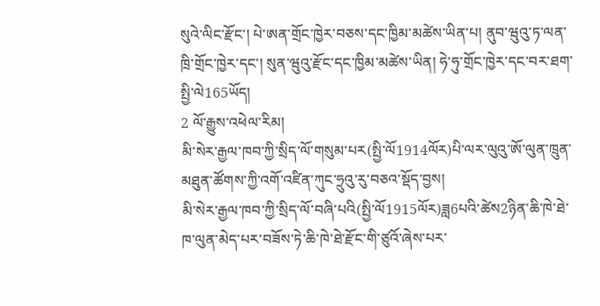སུའེ་ལིང་རྫོང་། པེ་ཨན་གྲོང་ཁྱེར་བཅས་དང་ཁྱིམ་མཚེས་ཡིན་པ། ནུབ་ཝུའུ་ཏ་ལན་ཁྲི་གྲོང་ཁྱེར་དང་། སུན་ཝུའུ་རྫོང་དང་ཁྱིམ་མཚེས་ཡིན། ཧེ་ཧུ་གྲོང་ཁྱེར་དང་བར་ཐག་སྤྱི་ལེ165ཡོད།
2 ལོ་རྒྱུས་འཕེལ་རིམ།
མི་སེར་རྒྱལ་ཁབ་ཀྱི་སྲིད་ལོ་གསུམ་པར(སྤྱི་ལོ1914ལོར)པི་ལར་ལུའུ་ཨོ་ལུན་ཁྲུན་མཐུན་ཚོགས་ཀྱི་འགོ་འཛིན་ཀུང་ཧྲུའུ་རུ་བཅའ་སྡོད་བྱས།
མི་སེར་རྒྱལ་ཁབ་ཀྱི་སྲིད་ལོ་བཞི་པའི(སྤྱི་ལོ1915ལོར)ཟླ6པའི་ཚེས2ཉིན་ཆི་ཁེ་ཐེ་ཁ་ལུན་མེད་པར་བཟོས་ཏེ་ཆི་ཁེ་ཐེ་རྫོང་གི་ཙུའོ་ཞེས་པར་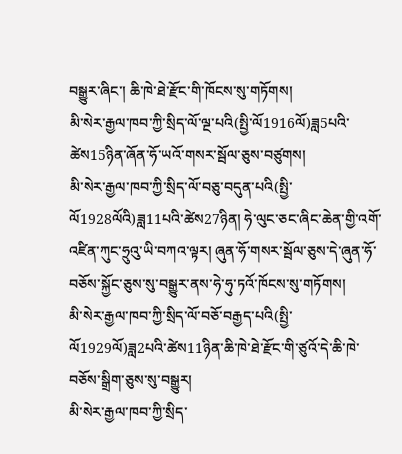བསྒྱུར་ཞིང་། ཆི་ཁེ་ཐེ་རྫོང་གི་ཁོངས་སུ་གཏོགས།
མི་སེར་རྒྱལ་ཁབ་ཀྱི་སྲིད་ལོ་ལྔ་པའི(སྤྱི་ལོ1916ལོ)ཟླ5པའི་ཚེས15ཉིན་ཞོན་ཧོ་ཡའོ་གསར་སྦོལ་ཅུས་བཙུགས།
མི་སེར་རྒྱལ་ཁབ་ཀྱི་སྲིད་ལོ་བཅུ་བདུན་པའི(སྤྱི་ལོ1928ལོའི)ཟླ11པའི་ཚེས27ཉིན། ཧེ་ལུང་ཅང་ཞིང་ཆེན་གྱི་འགོ་འཛིན་ཀུང་ཧྲུའུ་ཡི་བཀའ་ལྟར། ཞུན་ཧོ་གསར་སྦོལ་ཅུས་དེ་ཞུན་ཧོ་བཅོས་སྐྱོང་ཅུས་སུ་བསྒྱུར་ནས་ཧེ་ཧུ་ཏའོ་ཁོངས་སུ་གཏོགས།
མི་སེར་རྒྱལ་ཁབ་ཀྱི་སྲིད་ལོ་བཅོ་བརྒྱད་པའི(སྤྱི་ལོ1929ལོ)ཟླ2པའི་ཚེས11ཉིན་ཆི་ཁེ་ཐེ་རྫོང་གི་ཙུའོ་དེ་ཆི་ཁེ་བཅོས་སྒྲིག་ཅུས་སུ་བསྒྱུར།
མི་སེར་རྒྱལ་ཁབ་ཀྱི་སྲིད་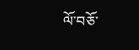ལོ་བཅོ་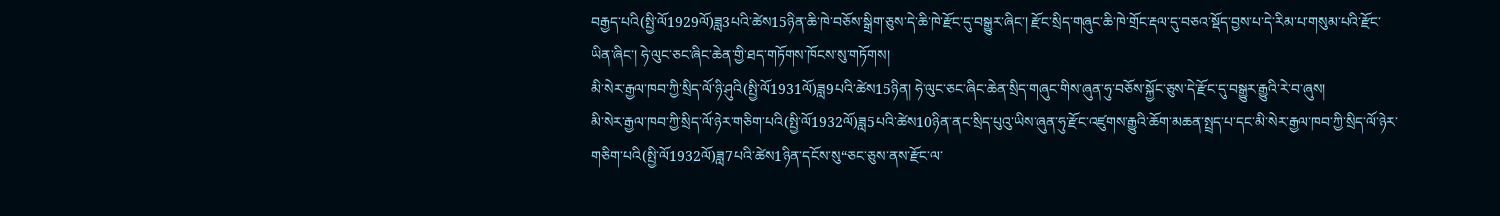བརྒྱད་པའི(སྤྱི་ལོ1929ལོ)ཟླ3པའི་ཚེས15ཉིན་ཆི་ཁེ་བཅོས་སྒྲིག་ཅུས་དེ་ཆི་ཁེ་རྫོང་དུ་བསྒྱུར་ཞིང་། རྫོང་སྲིད་གཞུང་ཆི་ཁེ་གྲོང་རྡལ་དུ་བཅའ་སྡོད་བྱས་པ་དེ་རིམ་པ་གསུམ་པའི་རྫོང་ཡིན་ཞིང་། ཧེ་ལུང་ཅང་ཞིང་ཆེན་གྱི་ཐད་གཏོགས་ཁོངས་སུ་གཏོགས།
མི་སེར་རྒྱལ་ཁབ་ཀྱི་སྲིད་ལོ་ཉི་ཤུའི(སྤྱི་ལོ1931ལོ)ཟླ9པའི་ཚེས15ཉིན། ཧེ་ལུང་ཅང་ཞིང་ཆེན་སྲིད་གཞུང་གིས་ཞུན་ཧུ་བཅོས་སྐྱོང་ཅུས་དེ་རྫོང་དུ་བསྒྱུར་རྒྱུའི་རེ་བ་ཞུས།
མི་སེར་རྒྱལ་ཁབ་ཀྱི་སྲིད་ལོ་ཉེར་གཅིག་པའི(སྤྱི་ལོ1932ལོ)ཟླ5པའི་ཚེས10ཉིན་ནང་སྲིད་པུའུ་ཡིས་ཞུན་ཧུ་རྫོང་འཛུགས་རྒྱུའི་ཆོག་མཆན་སྤྲད་པ་དང་མི་སེར་རྒྱལ་ཁབ་ཀྱི་སྲིད་ལོ་ཉེར་གཅིག་པའི(སྤྱི་ལོ1932ལོ)ཟླ7པའི་ཚེས1ཉིན་དངོས་སུ“ཅང་ཅུས་ནས་རྫོང་ལ་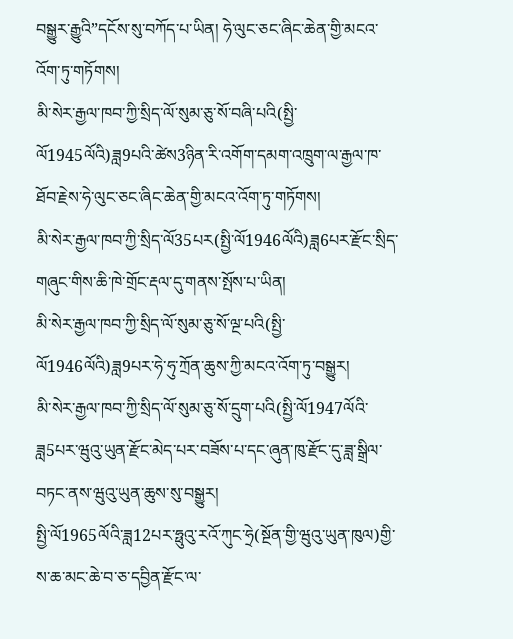བསྒྱུར་རྒྱུའི”དངོས་སུ་བཀོད་པ་ཡིན། ཧེ་ལུང་ཅང་ཞིང་ཆེན་གྱི་མངའ་འོག་ཏུ་གཏོགས།
མི་སེར་རྒྱལ་ཁབ་ཀྱི་སྲིད་ལོ་སུམ་ཅུ་སོ་བཞི་པའི(སྤྱི་ལོ1945ལོའི)ཟླ9པའི་ཚེས3ཉིན་རི་འགོག་དམག་འཁྲུག་ལ་རྒྱལ་ཁ་ཐོབ་རྗེས་ཧེ་ལུང་ཅང་ཞིང་ཆེན་གྱི་མངའ་འོག་ཏུ་གཏོགས།
མི་སེར་རྒྱལ་ཁབ་ཀྱི་སྲིད་ལོ35པར(སྤྱི་ལོ1946ལོའི)ཟླ6པར་རྫོང་སྲིད་གཞུང་གིས་ཆི་ཁེ་གྲོང་རྡལ་དུ་གནས་སྤོས་པ་ཡིན།
མི་སེར་རྒྱལ་ཁབ་ཀྱི་སྲིད་ལོ་སུམ་ཅུ་སོ་ལྔ་པའི(སྤྱི་ལོ1946ལོའི)ཟླ9པར་ཧེ་ཧུ་ཀྲོན་ཆུས་ཀྱི་མངའ་འོག་ཏུ་བསྒྱུར།
མི་སེར་རྒྱལ་ཁབ་ཀྱི་སྲིད་ལོ་སུམ་ཅུ་སོ་དྲུག་པའི(སྤྱི་ལོ1947ལོའི་ཟླ5པར་ཝུའུ་ཡུན་རྫོང་མེད་པར་བཟོས་པ་དང་ཞུན་ཁུ་རྫོང་དུ་ཟླ་སྒྲིལ་བཏང་ནས་ཝུའུ་ཡུན་ཆུས་སུ་བསྒྱུར།
སྤྱི་ལོ1965ལོའི་ཟླ12པར་ཧྥུའུ་རའོ་ཀུང་ཧྲེ(སྔོན་གྱི་ཝུའུ་ཡུན་ཁུལ)གྱི་ས་ཆ་མང་ཆེ་བ་ཅ་དབྱིན་རྫོང་ལ་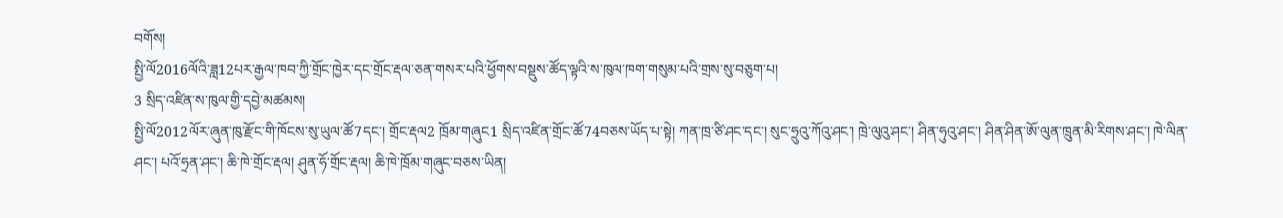བགོས།
སྤྱི་ལོ2016ལོའི་ཟླ12པར་རྒྱལ་ཁབ་ཀྱི་གྲོང་ཁྱེར་དང་གྲོང་རྡལ་ཅན་གསར་པའི་ཕྱོགས་བསྡུས་ཚོད་ལྟའི་ས་ཁུལ་ཁག་གསུམ་པའི་གྲས་སུ་བཅུག་པ།
3 སྲིད་འཛིན་ས་ཁུལ་གྱི་དབྱེ་མཚམས།
སྤྱི་ལོ2012ལོར་ཞུན་ཁུ་རྫོང་གི་ཁོངས་སུ་ཡུལ་ཚོ7དང་། གྲོང་རྡལ2 ཁྲོམ་གཞུང1 སྲིད་འཛིན་གྲོང་ཚོ74བཅས་ཡོད་པ་སྟེ། ཀན་ཁྲ་ཙི་ཤང་དང་། སུང་ཧྲུའུ་ཀོའུ་ཤང་། ཁྲེ་ལུའུ་ཤང་། ཤིན་ཧུའུ་ཤང་། ཤིན་ཤིན་ཨོ་ལུན་ཁྲུན་མི་རིགས་ཤང་། ཁེ་ལིན་ཤང་། པའོ་ཧྲན་ཤང་། ཆི་ཁེ་གྲོང་རྡལ། ཤུན་ཧོ་གྲོང་རྡལ། ཆི་ཁེ་ཁྲོམ་གཞུང་བཅས་ཡིན།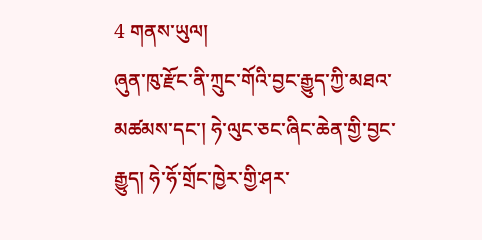4 གནས་ཡུལ།
ཞུན་ཁུ་རྫོང་ནི་ཀྲུང་གོའི་བྱང་རྒྱུད་ཀྱི་མཐའ་མཚམས་དང་། ཧེ་ལུང་ཅང་ཞིང་ཆེན་གྱི་བྱང་རྒྱུད། ཧེ་ཧོ་གྲོང་ཁྱེར་གྱི་ཤར་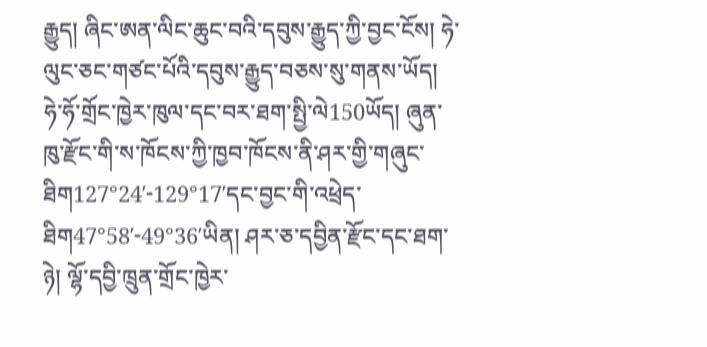རྒྱུད། ཞིང་ཨན་ལིང་ཆུང་བའི་དབུས་རྒྱུད་ཀྱི་བྱང་ངོས། ཧེ་ལུང་ཅང་གཙང་པོའི་དབུས་རྒྱུད་བཅས་སུ་གནས་ཡོད། ཧེ་ཧོ་གྲོང་ཁྱེར་ཁུལ་དང་བར་ཐག་སྤྱི་ལེ150ཡོད། ཞུན་ཁུ་རྫོང་གི་ས་ཁོངས་ཀྱི་ཁྱབ་ཁོངས་ནི་ཤར་གྱི་གཞུང་ཐིག127°24′-129°17′དང་བྱང་གི་འཕྲེད་ཐིག47°58′-49°36′ཡིན། ཤར་ཅ་དབྱིན་རྫོང་དང་ཐག་ཉེ། ལྷོ་དབྱི་ཁྲུན་གྲོང་ཁྱེར་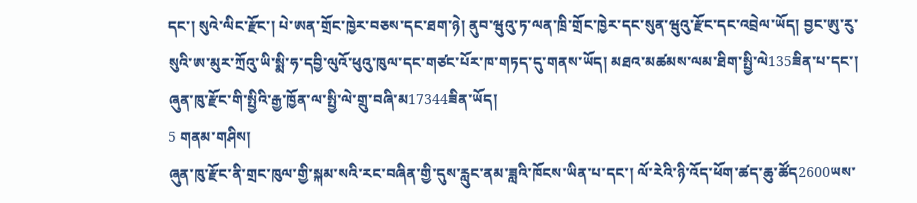དང་། སུའེ་ལིང་རྫོང་། པེ་ཨན་གྲོང་ཁྱེར་བཅས་དང་ཐག་ཉེ། ནུབ་ཝུའུ་ཏ་ལན་ཁྲི་གྲོང་ཁྱེར་དང་སུན་ཝུའུ་རྫོང་དང་འབྲེལ་ཡོད། བྱང་ཨུ་རུ་སུའི་ཨ་མུར་ཀྲོའུ་ཡི་སྨི་ཧ་དབྱི་ལུའོ་ཕུའུ་ཁུལ་དང་གཙང་པོར་ཁ་གཏད་དུ་གནས་ཡོད། མཐའ་མཚམས་ལམ་ཐིག་སྤྱི་ལེ135ཟིན་པ་དང་། ཞུན་ཁུ་རྫོང་གི་སྤྱིའི་རྒྱ་ཁྱོན་ལ་སྤྱི་ལེ་གྲུ་བཞི་མ17344ཟིན་ཡོད།
5 གནམ་གཤིས།
ཞུན་ཁུ་རྫོང་ནི་གྲང་ཁུལ་གྱི་སྐམ་སའི་རང་བཞིན་གྱི་དུས་རླུང་ནམ་ཟླའི་ཁོངས་ཡིན་པ་དང་། ལོ་རེའི་ཉི་འོད་ཕོག་ཚད་ཆུ་ཚོད2600ཡས་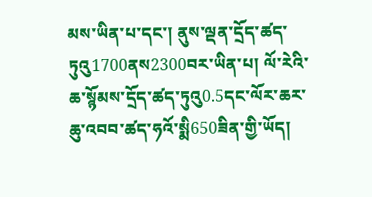མས་ཡིན་པ་དང་། ནུས་ལྡན་དྲོད་ཚད་ཏུའུ1700ནས2300བར་ཡིན་པ། ལོ་རེའི་ཆ་སྙོམས་དྲོད་ཚད་ཏུའུ0.5དང་ལོར་ཆར་ཆུ་འབབ་ཚད་ཧའོ་སྨི650ཟིན་གྱི་ཡོད།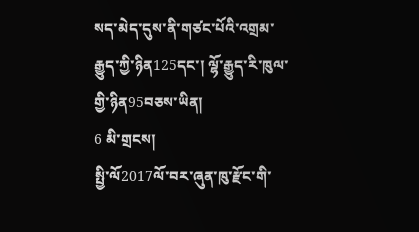སད་མེད་དུས་ནི་གཙང་པོའི་འགྲམ་རྒྱུད་ཀྱི་ཉིན125དང་། ལྷོ་རྒྱུད་རི་ཁུལ་གྱི་ཉིན95བཅས་ཡིན།
6 མི་གྲངས།
སྤྱི་ལོ2017ལོ་བར་ཞུན་ཁུ་རྫོང་གི་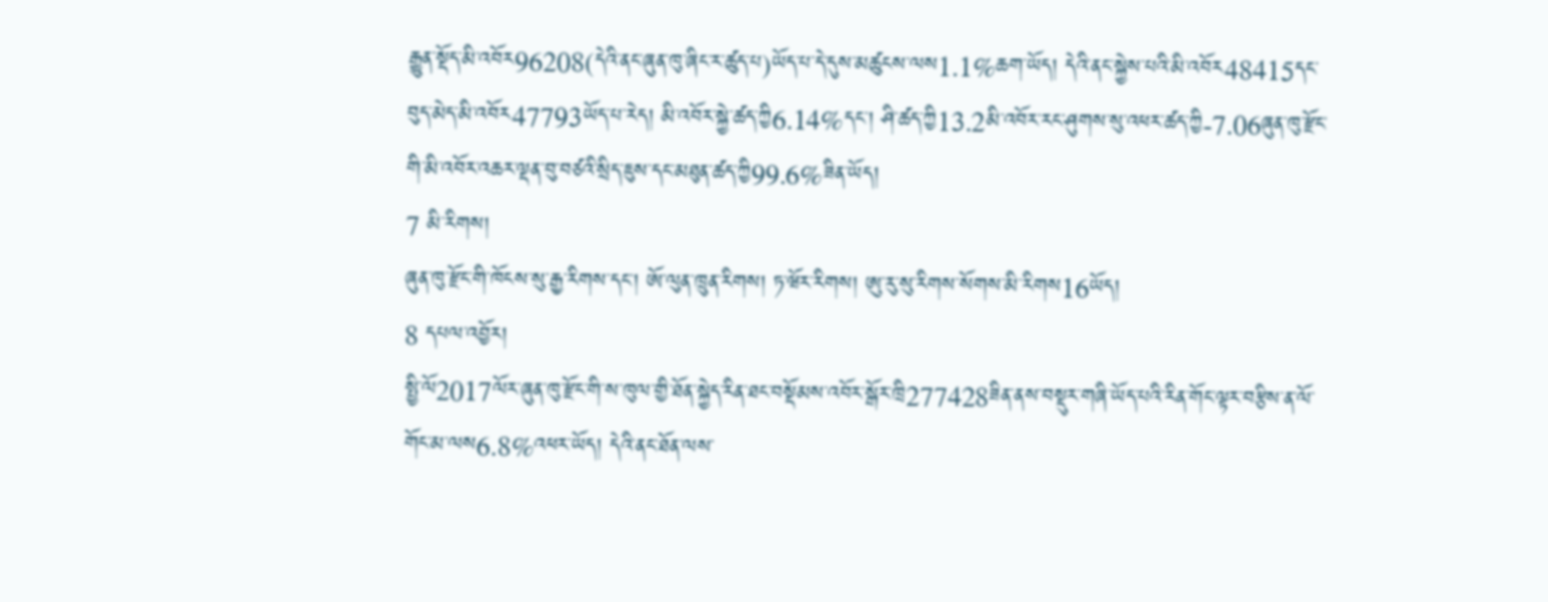རྒྱུན་སྡོད་མི་འབོར96208(དེའི་ནང་ཞུན་ཁུ་ཞིང་ར་ཚུད་པ)ཡོད་པ་དེ་དུས་མཚུངས་ལས1.1%ཆག་ཡོད། དེའི་ནང་སྐྱེས་པའི་མི་འབོར48415དང་བུད་མེད་མི་འབོར47793ཡོད་པ་རེད། མི་འབོར་སྐྱེ་ཚད་ཀྱི6.14%དང་། ཤི་ཚད་ཀྱི13.2མི་འབོར་རང་ཤུགས་སུ་འཕར་ཚད་ཀྱི-7.06ཞུན་ཁུ་རྫོང་གི་མི་འབོར་འཆར་ལྡན་བུ་བཙའི་སྲིད་ཇུས་དང་མཐུན་ཚད་ཀྱི99.6%ཟིན་ཡོད།
7 མི་རིགས།
ཞུན་ཁུ་རྫོང་གི་ཁོངས་སུ་རྒྱ་རིགས་དང་། ཨོ་ལུན་ཁྲུན་རིགས། ཏ་ཝོར་རིགས། ཨུ་རུ་སུ་རིགས་སོགས་མི་རིགས16ཡོད།
8 དཔལ་འབྱོར།
སྤྱི་ལོ2017ལོར་ཞུན་ཁུ་རྫོང་གི་ས་ཁུལ་གྱི་ཐོན་སྐྱེད་རིན་ཐང་བསྡོམས་འབོར་སྒོར་ཁྲི277428ཟིན་ནས་བསྡུར་གཞི་ཡོད་པའི་རིན་གོང་ལྟར་བརྩིས་ན་ལོ་གོང་མ་ལས6.8%འཕར་ཡོད། དེའི་ནང་ཐོན་ལས་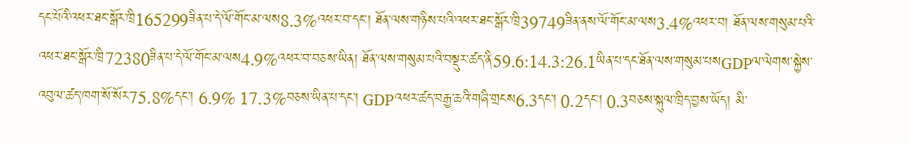དང་པོའི་འཕར་ཐང་སྒོར་ཁྲི165299ཟིན་པ་དེ་ལོ་གོང་མ་ལས8.3%འཕར་བ་དང་། ཐོན་ལས་གཉིས་པའི་འཕར་ཐང་སྒོར་ཁྲི39749ཟིན་ནས་ལོ་གོང་མ་ལས3.4%འཕར་བ། ཐོན་ལས་གསུམ་པའི་འཕར་ཐང་སྒོར་ཁྲི72380ཟིན་པ་དེ་ལོ་གོང་མ་ལས4.9%འཕར་བ་བཅས་ཡིན། ཐོན་ལས་གསུམ་པའི་བསྡུར་ཚད་ནི59.6:14.3:26.1ཡིན་པ་དང་ཐོན་ལས་གསུམ་པསGDPལ་ལེགས་སྐྱེས་འབུལ་ཚད་ཁག་སོ་སོར75.8%དང་། 6.9% 17.3%བཅས་ཡིན་པ་དང་། GDPའཕར་ཚད་བརྒྱ་ཆའི་གཞི་གྲངས6.3དང་། 0.2དང་། 0.3བཅས་སྐུལ་ཁྲིད་བྱས་ཡོད། མི་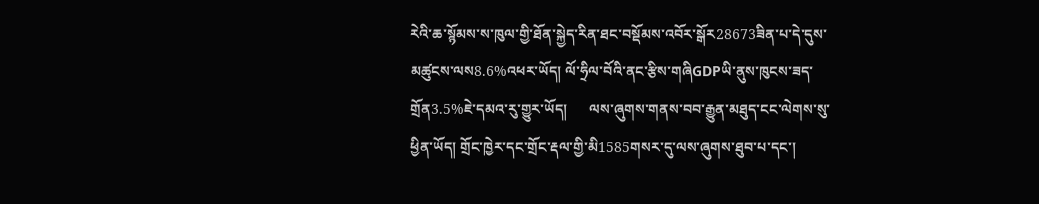རེའི་ཆ་སྙོམས་ས་ཁུལ་གྱི་ཐོན་སྐྱེད་རིན་ཐང་བསྡོམས་འབོར་སྒོར28673ཟིན་པ་དེ་དུས་མཚུངས་ལས8.6%འཕར་ཡོད། ལོ་ཧྲིལ་བོའི་ནང་རྩིས་གཞིGDPཡི་ནུས་ཁུངས་ཟད་གྲོན3.5%ཇེ་དམའ་རུ་གྱུར་ཡོད།      ལས་ཞུགས་གནས་བབ་རྒྱུན་མཐུད་ངང་ལེགས་སུ་ཕྱིན་ཡོད། གྲོང་ཁྱེར་དང་གྲོང་རྡལ་གྱི་མི1585གསར་དུ་ལས་ཞུགས་ཐུབ་པ་དང་།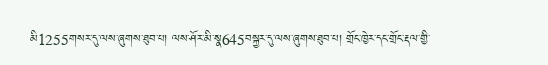མི1255གསར་དུ་ལས་ཞུགས་ཐུབ་པ། ལས་ཤོར་མི་སྣ645བསྐྱར་དུ་ལས་ཞུགས་ཐུབ་པ། གྲོང་ཁྱེར་དང་གྲོང་རྡལ་གྱི་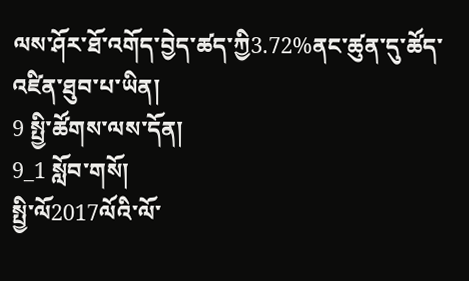ལས་ཤོར་ཐོ་འགོད་བྱེད་ཚད་ཀྱི3.72%ནང་ཚུན་དུ་ཚོད་འཛིན་ཐུབ་པ་ཡིན།
9 སྤྱི་ཚོགས་ལས་དོན།
9_1 སློབ་གསོ།
སྤྱི་ལོ2017ལོའི་ལོ་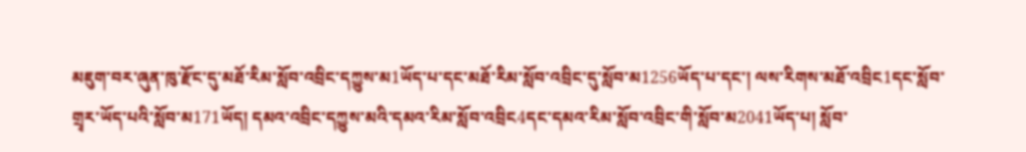མཇུག་བར་ཞུན་ཁུ་རྫོང་དུ་མཐོ་རིམ་སློབ་འབྲིང་དཀྱུས་མ1ཡོད་པ་དང་མཐོ་རིམ་སློབ་འབྲིང་དུ་སློབ་མ1256ཡོད་པ་དང་། ལས་རིགས་མཐོ་འབྲིང1དང་སློབ་གྲྭར་ཡོད་པའི་སློབ་མ171ཡོད། དམའ་འབྲིང་དཀྱུས་མའི་དམའ་རིམ་སློབ་འབྲིང4དང་དམའ་རིམ་སློབ་འབྲིང་གི་སློབ་མ2041ཡོད་པ། སློབ་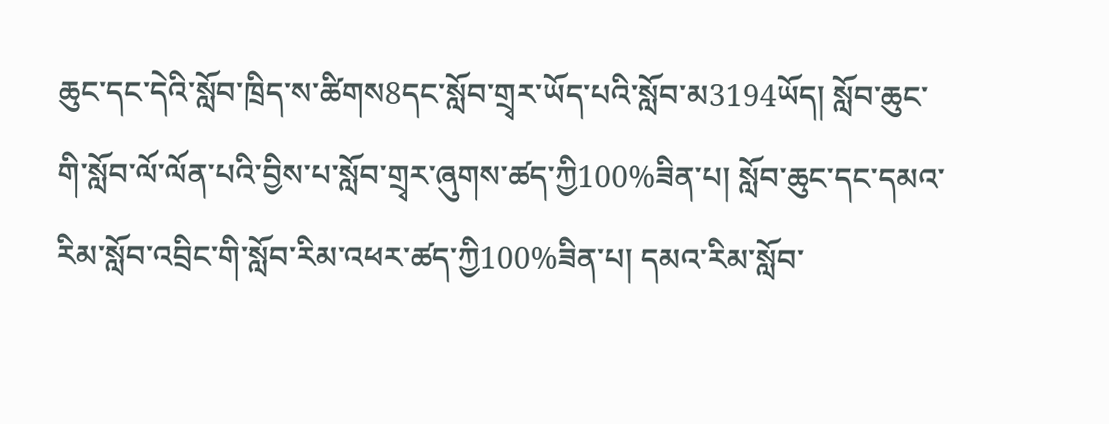ཆུང་དང་དེའི་སློབ་ཁྲིད་ས་ཚིགས8དང་སློབ་གྲྭར་ཡོད་པའི་སློབ་མ3194ཡོད། སློབ་ཆུང་གི་སློབ་ལོ་ལོན་པའི་བྱིས་པ་སློབ་གྲྭར་ཞུགས་ཚད་ཀྱི100%ཟིན་པ། སློབ་ཆུང་དང་དམའ་རིམ་སློབ་འབྲིང་གི་སློབ་རིམ་འཕར་ཚད་ཀྱི100%ཟིན་པ། དམའ་རིམ་སློབ་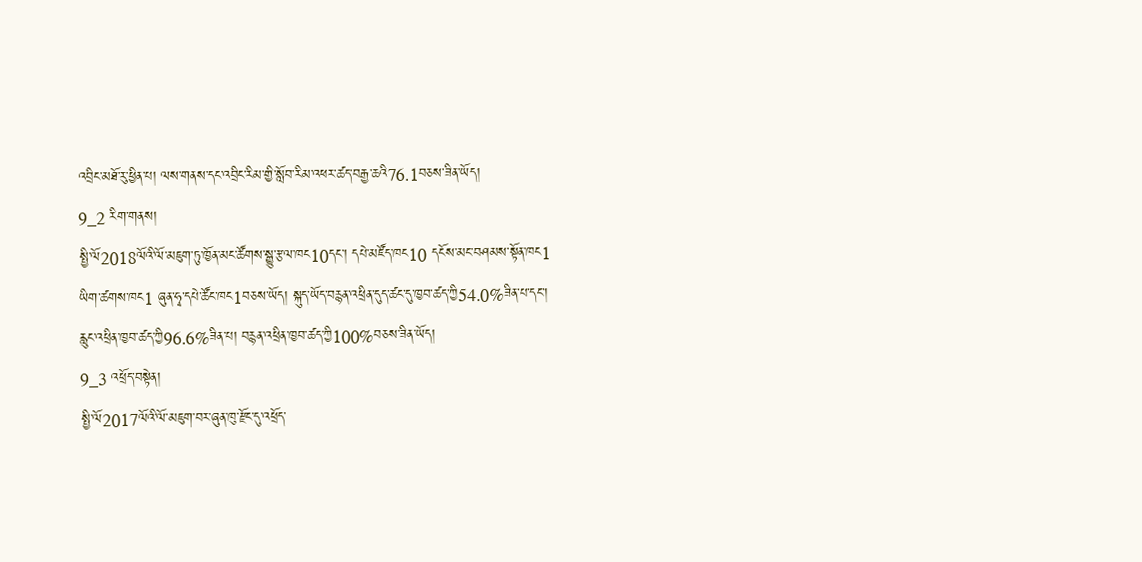འབྲིང་མཐོ་རུ་ཕྱིན་པ། ལས་གནས་དང་འབྲིང་རིམ་གྱི་སློབ་རིམ་འཕར་ཚད་བརྒྱ་ཆའི76.1བཅས་ཟིན་ཡོད།
9_2 རིག་གནས།
སྤྱི་ལོ2018ལོའི་ལོ་མཇུག་ཏུ་ཁྱོན་མང་ཚོགས་སྒྱུ་རྩལ་ཁང10དང་། དཔེ་མཛོད་ཁང10 དངོས་མང་བཤམས་སྟོན་ཁང1 ཡིག་ཚགས་ཁང1 ཞུན་ཧྭ་དཔེ་ཚོང་ཁང1བཅས་ཡོད། སྐུད་ཡོད་བརྙན་འཕྲིན་དུད་ཚང་དུ་ཁྱབ་ཚད་ཀྱི54.0%ཟིན་པ་དང་། རླུང་འཕྲིན་ཁྱབ་ཚད་ཀྱི96.6%ཟིན་པ། བརྙན་འཕྲིན་ཁྱབ་ཚད་ཀྱི100%བཅས་ཟིན་ཡོད།
9_3 འཕྲོད་བསྟེན།
སྤྱི་ལོ2017ལོའི་ལོ་མཇུག་བར་ཞུན་ཁུ་རྫོང་དུ་འཕྲོད་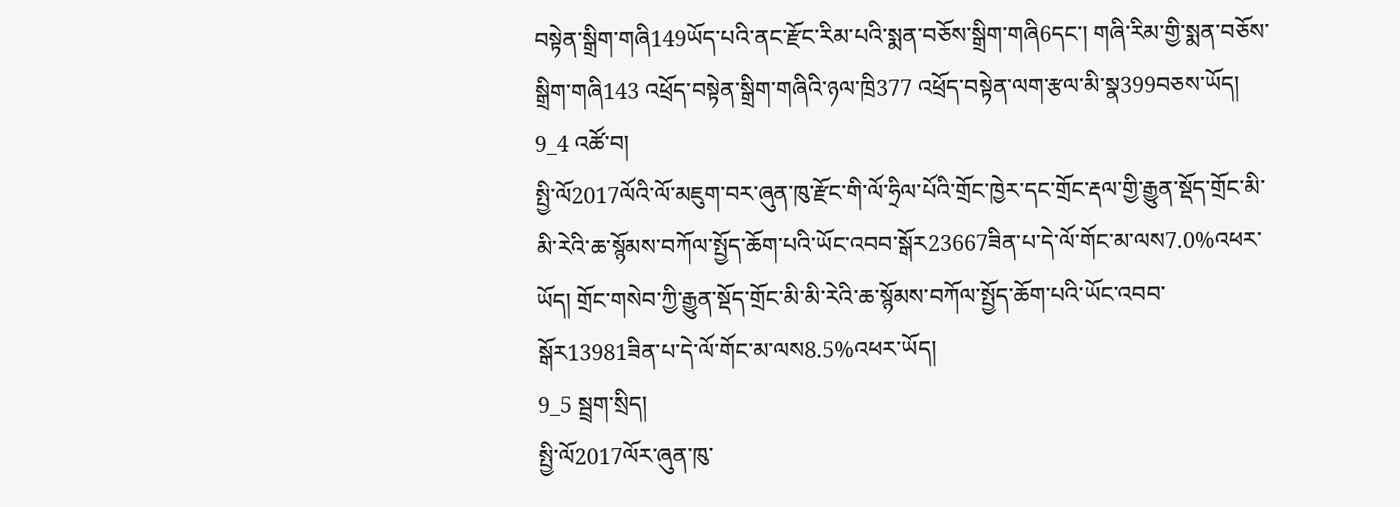བསྟེན་སྒྲིག་གཞི149ཡོད་པའི་ནང་རྫོང་རིམ་པའི་སྨན་བཅོས་སྒྲིག་གཞི6དང་། གཞི་རིམ་གྱི་སྨན་བཅོས་སྒྲིག་གཞི143 འཕྲོད་བསྟེན་སྒྲིག་གཞིའི་ཉལ་ཁྲི377 འཕྲོད་བསྟེན་ལག་རྩལ་མི་སྣ399བཅས་ཡོད།
9_4 འཚོ་བ།
སྤྱི་ལོ2017ལོའི་ལོ་མཇུག་བར་ཞུན་ཁུ་རྫོང་གི་ལོ་ཧྲིལ་པོའི་གྲོང་ཁྱེར་དང་གྲོང་རྡལ་གྱི་རྒྱུན་སྡོད་གྲོང་མི་མི་རེའི་ཆ་སྙོམས་བཀོལ་སྤྱོད་ཆོག་པའི་ཡོང་འབབ་སྒོར23667ཟིན་པ་དེ་ལོ་གོང་མ་ལས7.0%འཕར་ཡོད། གྲོང་གསེབ་ཀྱི་རྒྱུན་སྡོད་གྲོང་མི་མི་རེའི་ཆ་སྙོམས་བཀོལ་སྤྱོད་ཆོག་པའི་ཡོང་འབབ་སྒོར13981ཟིན་པ་དེ་ལོ་གོང་མ་ལས8.5%འཕར་ཡོད།
9_5 སྦྲག་སྲིད།
སྤྱི་ལོ2017ལོར་ཞུན་ཁུ་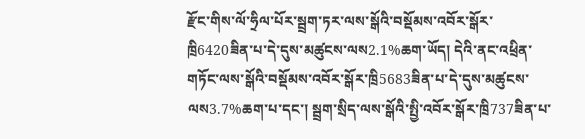རྫོང་གིས་ལོ་ཧྲིལ་པོར་སྦྲག་ཏར་ལས་སྒོའི་བསྡོམས་འབོར་སྒོར་ཁྲི6420ཟིན་པ་དེ་དུས་མཚུངས་ལས2.1%ཆག་ཡོད། དེའི་ནང་འཕྲིན་གཏོང་ལས་སྒོའི་བསྡོམས་འབོར་སྒོར་ཁྲི5683ཟིན་པ་དེ་དུས་མཚུངས་ལས3.7%ཆག་པ་དང་། སྦྲག་སྲིད་ལས་སྒོའི་སྤྱི་འབོར་སྒོར་ཁྲི737ཟིན་པ་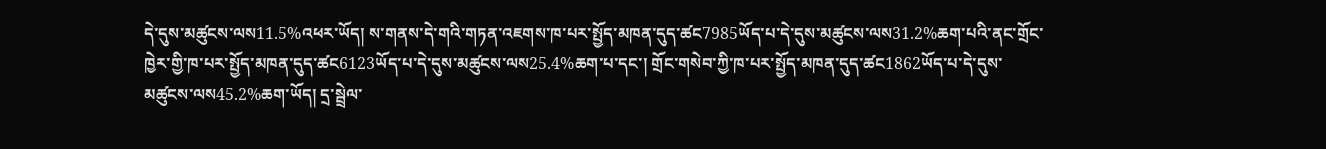དེ་དུས་མཚུངས་ལས11.5%འཕར་ཡོད། ས་གནས་དེ་གའི་གཏན་འཇགས་ཁ་པར་སྤྱོད་མཁན་དུད་ཚང7985ཡོད་པ་དེ་དུས་མཚུངས་ལས31.2%ཆག་པའི་ནང་གྲོང་ཁྱེར་གྱི་ཁ་པར་སྤྱོད་མཁན་དུད་ཚང6123ཡོད་པ་དེ་དུས་མཚུངས་ལས25.4%ཆག་པ་དང་། གྲོང་གསེབ་ཀྱི་ཁ་པར་སྤྱོད་མཁན་དུད་ཚང1862ཡོད་པ་དེ་དུས་མཚུངས་ལས45.2%ཆག་ཡོད། དྲ་སྦྲེལ་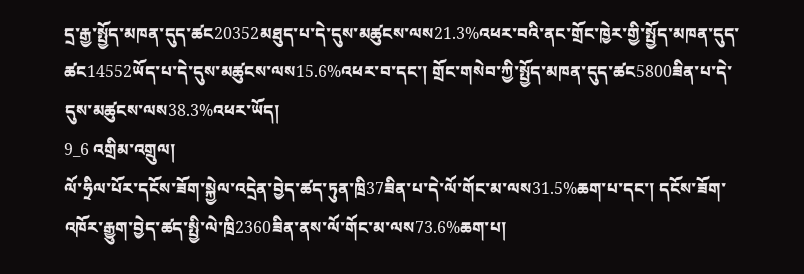དྲ་རྒྱ་སྤྱོད་མཁན་དུད་ཚང20352མཐུད་པ་དེ་དུས་མཚུངས་ལས21.3%འཕར་བའི་ནང་གྲོང་ཁྱེར་གྱི་སྤྱོད་མཁན་དུད་ཚང14552ཡོད་པ་དེ་དུས་མཚུངས་ལས15.6%འཕར་བ་དང་། གྲོང་གསེབ་ཀྱི་སྤྱོད་མཁན་དུད་ཚང5800ཟིན་པ་དེ་དུས་མཚུངས་ལས38.3%འཕར་ཡོད།
9_6 འགྲིམ་འགྲུལ།
ལོ་ཧྲིལ་པོར་དངོས་ཟོག་སྐྱེལ་འདྲེན་བྱེད་ཚད་ཏུན་ཁྲི37ཟིན་པ་དེ་ལོ་གོང་མ་ལས31.5%ཆག་པ་དང་། དངོས་ཟོག་འཁོར་རྒྱུག་བྱེད་ཚད་སྤྱི་ལེ་ཁྲི2360ཟིན་ནས་ལོ་གོང་མ་ལས73.6%ཆག་པ།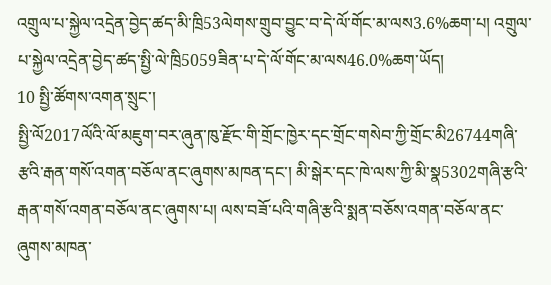འགྲུལ་པ་སྐྱེལ་འདྲེན་བྱེད་ཚད་མི་ཁྲི53ལེགས་གྲུབ་བྱུང་བ་དེ་ལོ་གོང་མ་ལས3.6%ཆག་པ། འགྲུལ་པ་སྐྱེལ་འདྲེན་བྱེད་ཚད་སྤྱི་ལེ་ཁྲི5059ཟིན་པ་དེ་ལོ་གོང་མ་ལས46.0%ཆག་ཡོད།
10 སྤྱི་ཚོགས་འགན་སྲུང་།
སྤྱི་ལོ2017ལོའི་ལོ་མཇུག་བར་ཞུན་ཁུ་རྫོང་གི་གྲོང་ཁྱེར་དང་གྲོང་གསེབ་ཀྱི་གྲོང་མི26744གཞི་རྩའི་རྒན་གསོ་འགན་བཅོལ་ནང་ཞུགས་མཁན་དང་། མི་སྒེར་དང་ཁེ་ལས་ཀྱི་མི་སྣ5302གཞི་རྩའི་རྒན་གསོ་འགན་བཅོལ་ནང་ཞུགས་པ། ལས་བཟོ་པའི་གཞི་རྩའི་སྨན་བཅོས་འགན་བཅོལ་ནང་ཞུགས་མཁན་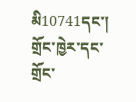མི10741དང་། གྲོང་ཁྱེར་དང་གྲོང་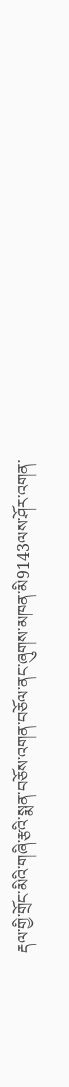རྡལ་གྱི་གྲོང་མིའི་གཞི་རྩའི་སྨན་བཅོས་འགན་བཅོལ་ནང་ཞུགས་མཁན་མི9143ལས་ཤོར་འགན་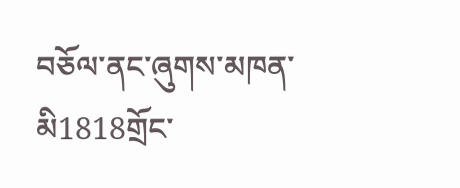བཅོལ་ནང་ཞུགས་མཁན་མི1818གྲོང་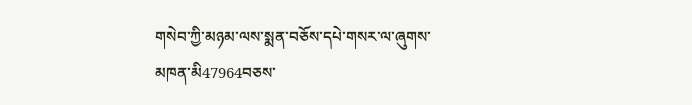གསེབ་ཀྱི་མཉམ་ལས་སྨན་བཅོས་དཔེ་གསར་ལ་ཞུགས་མཁན་མི47964བཅས་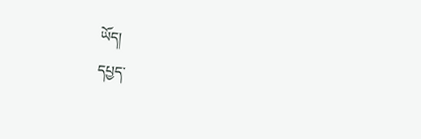ཡོད།
དཔྱད་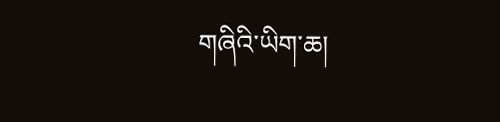གཞིའི་ཡིག་ཆ།